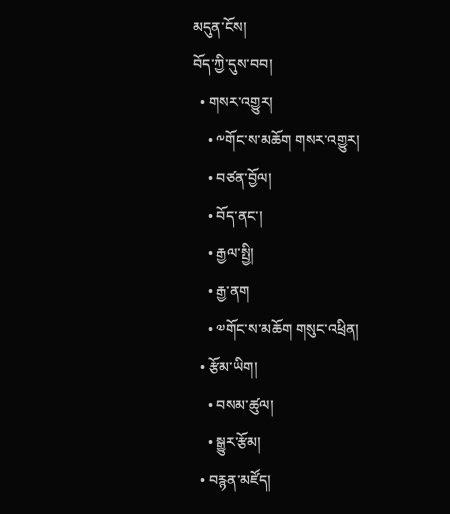མདུན་ངོས།
བོད་ཀྱི་དུས་བབ།
  • གསར་འགྱུར།
    • ༸གོང་ས་མཆོག གསར་འགྱུར།
    • བཙན་བྱོལ།
    • བོད་ནང་།
    • རྒྱལ་སྤྱི།
    • རྒྱ་ནག
    • ༧གོང་ས་མཆོག གསུང་འཕྲིན།
  • རྩོམ་ཡིག།
    • བསམ་ཚུལ།
    • སྒྱུར་རྩོམ།
  • བརྙན་མཛོད།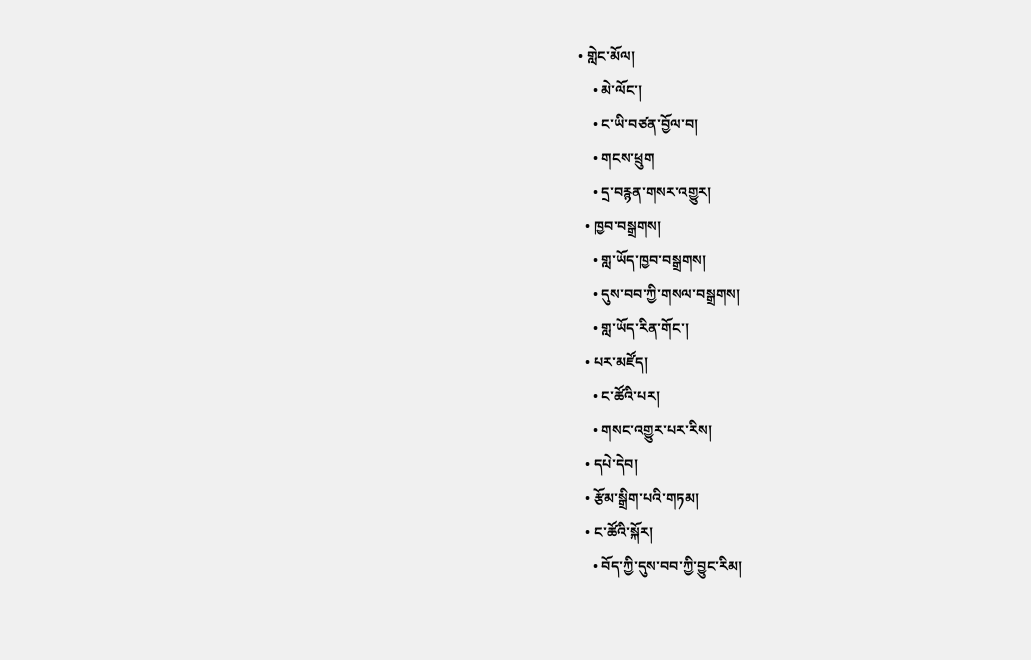• གླེང་མོལ།
    • མེ་ལོང་།
    • ང་ཡི་བཙན་བྱོལ་བ།
    • གངས་ཕྲུག
    • དྲ་བརྙན་གསར་འགྱུར།
  • ཁྱབ་བསྒྲགས།
    • གླ་ཡོད་ཁྱབ་བསྒྲགས།
    • དུས་བབ་ཀྱི་གསལ་བསྒྲགས།
    • གླ་ཡོད་རིན་གོང་།
  • པར་མཛོད།
    • ང་ཚོའི་པར།
    • གསང་འགྱུར་པར་རིས།
  • དཔེ་དེབ།
  • རྩོམ་སྒྲིག་པའི་གཏམ།
  • ང་ཚོའི་སྐོར།
    • བོད་ཀྱི་དུས་བབ་ཀྱི་བྱུང་རིམ།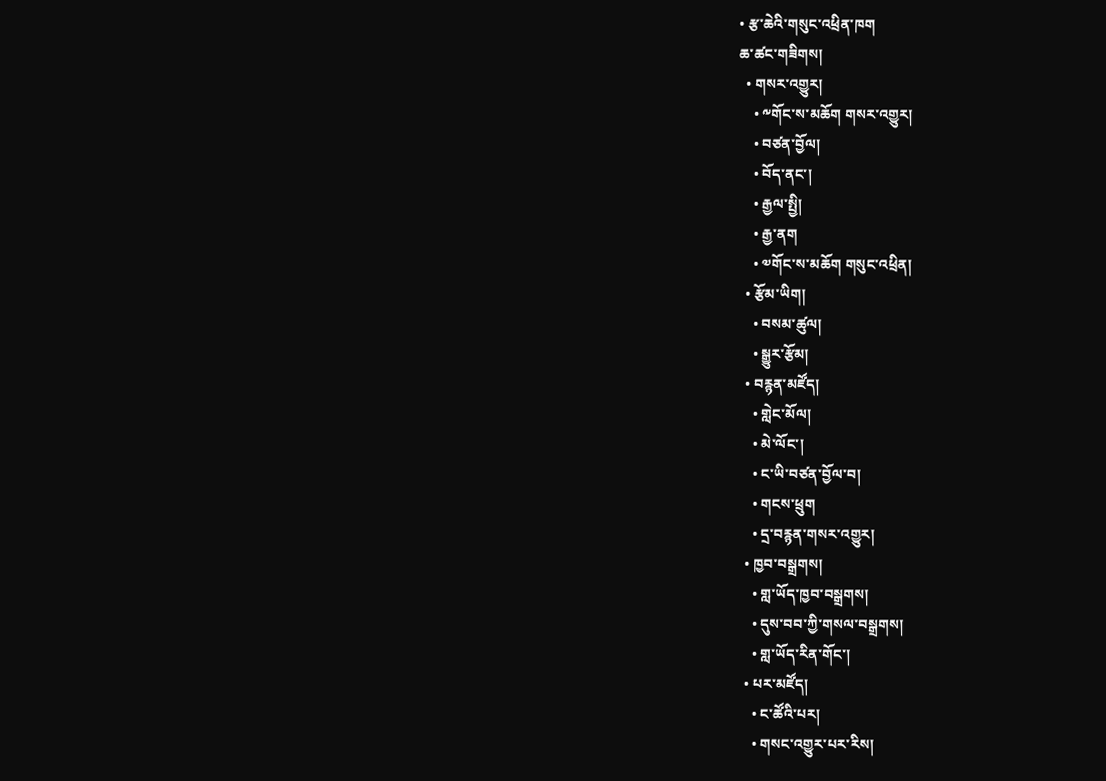• རྩ་ཆེའི་གསུང་འཕྲིན་ཁག
ཆ་ཚང་གཟིགས།
  • གསར་འགྱུར།
    • ༸གོང་ས་མཆོག གསར་འགྱུར།
    • བཙན་བྱོལ།
    • བོད་ནང་།
    • རྒྱལ་སྤྱི།
    • རྒྱ་ནག
    • ༧གོང་ས་མཆོག གསུང་འཕྲིན།
  • རྩོམ་ཡིག།
    • བསམ་ཚུལ།
    • སྒྱུར་རྩོམ།
  • བརྙན་མཛོད།
    • གླེང་མོལ།
    • མེ་ལོང་།
    • ང་ཡི་བཙན་བྱོལ་བ།
    • གངས་ཕྲུག
    • དྲ་བརྙན་གསར་འགྱུར།
  • ཁྱབ་བསྒྲགས།
    • གླ་ཡོད་ཁྱབ་བསྒྲགས།
    • དུས་བབ་ཀྱི་གསལ་བསྒྲགས།
    • གླ་ཡོད་རིན་གོང་།
  • པར་མཛོད།
    • ང་ཚོའི་པར།
    • གསང་འགྱུར་པར་རིས།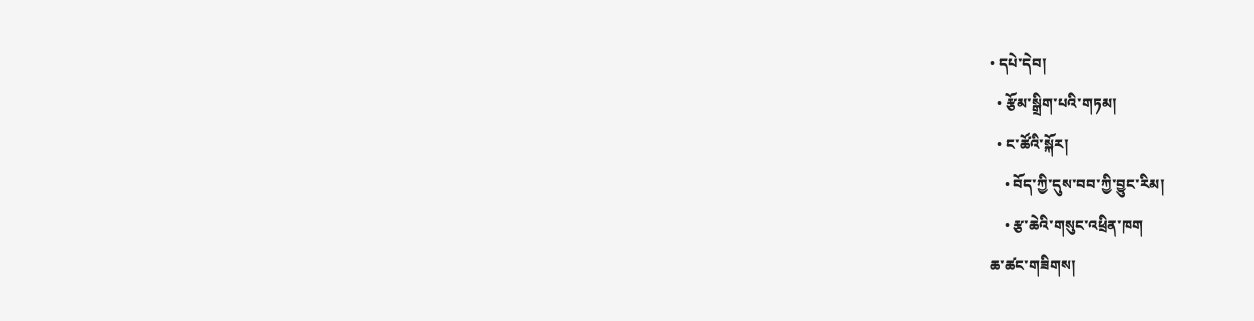• དཔེ་དེབ།
  • རྩོམ་སྒྲིག་པའི་གཏམ།
  • ང་ཚོའི་སྐོར།
    • བོད་ཀྱི་དུས་བབ་ཀྱི་བྱུང་རིམ།
    • རྩ་ཆེའི་གསུང་འཕྲིན་ཁག
ཆ་ཚང་གཟིགས།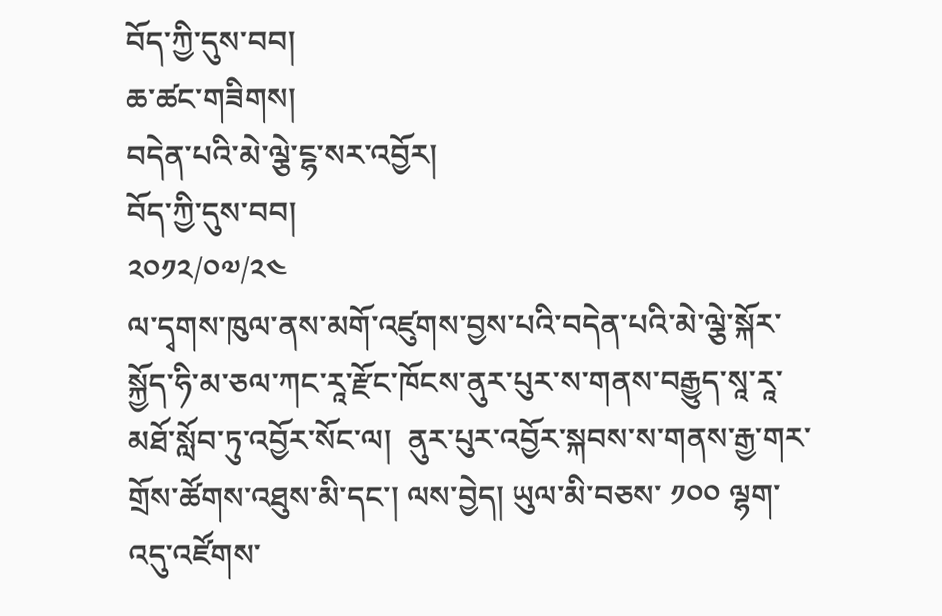བོད་ཀྱི་དུས་བབ།
ཆ་ཚང་གཟིགས།
བདེན་པའི་མེ་ལྕེ་ངྷ་སར་འབྱོར།
བོད་ཀྱི་དུས་བབ།
༢༠༡༢/༠༧/༢༤
ལ་དྭགས་ཁུལ་ནས་མགོ་འཛུགས་བྱས་པའི་བདེན་པའི་མེ་ལྕེ་སྐོར་སྐྱོད་ཧི་མ་ཅལ་ཀང་རཱ་རྫོང་ཁོངས་ནུར་པུར་ས་གནས་བརྒྱུད་སཱ་རཱ་མཐོ་སློབ་ཏུ་འབྱོར་སོང་ལ།  ནུར་པུར་འབྱོར་སྐབས་ས་གནས་རྒྱ་གར་གྲོས་ཚོགས་འཐུས་མི་དང་། ལས་བྱེད། ཡུལ་མི་བཅས་ ༡༠༠ ལྷག་འདུ་འཛོགས་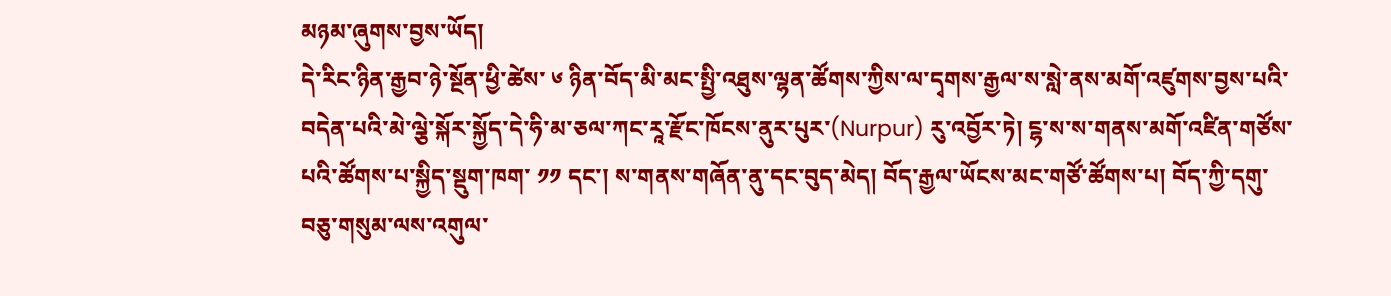མཉམ་ཞུགས་བྱས་ཡོད།
དེ་རིང་ཉིན་རྒྱབ་ཉེ་སྔོན་ཕྱི་ཚེས་ ༦ ཉིན་བོད་མི་མང་སྤྱི་འཐུས་ལྷན་ཚོགས་ཀྱིས་ལ་དྭགས་རྒྱལ་ས་སླེ་ནས་མགོ་འཛུགས་བྱས་པའི་བདེན་པའི་མེ་ལྕེ་སྐོར་སྐྱོད་དེ་ཧི་མ་ཅལ་ཀང་རཱ་རྫོང་ཁོངས་ནུར་པུར་(Nurpur) རུ་འབྱོར་ཏེ། ངྷ་ས་ས་གནས་མགོ་འཛིན་གཙོས་པའི་ཚོགས་པ་སྐྱིད་སྡུག་ཁག་ ༡༡ དང་། ས་གནས་གཞོན་ནུ་དང་བུད་མེད། བོད་རྒྱལ་ཡོངས་མང་གཙོ་ཚོགས་པ། བོད་ཀྱི་དགུ་བཅུ་གསུམ་ལས་འགུལ་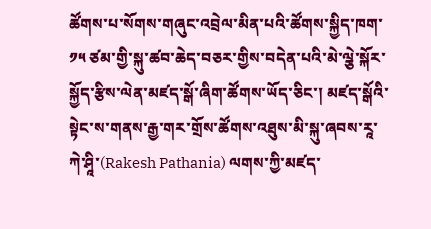ཚོགས་པ་སོགས་གཞུང་འབྲེལ་མིན་པའི་ཚོགས་སྐྱིད་ཁག་ ༡༥ ཙམ་གྱི་སྐུ་ཚབ་ཆེད་བཅར་གྱིས་བདེན་པའི་མེ་ལྕེ་སྐོར་སྐྱོད་རྩིས་ལེན་མཛད་སྒོ་ཞིག་ཚོགས་ཡོད་ཅིང་། མཛད་སྒོའི་སྟེང་ས་གནས་རྒྱ་གར་གྲོས་ཚོགས་འཐུས་མི་སྐུ་ཞབས་རཱ་ཀེ་ཤཱི་(Rakesh Pathania) ལགས་ཀྱི་མཛད་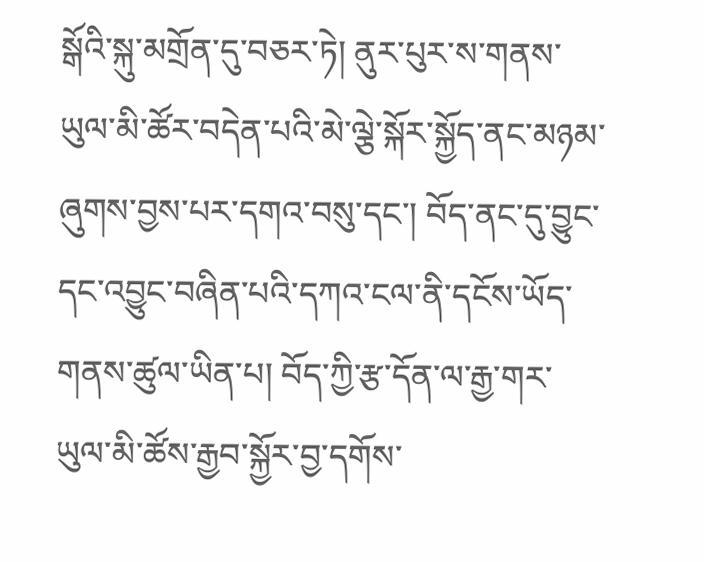སྒོའི་སྐུ་མགྲོན་དུ་བཅར་ཏེ། ནུར་པུར་ས་གནས་ཡུལ་མི་ཚོར་བདེན་པའི་མེ་ལྕེ་སྐོར་སྐྱོད་ནང་མཉམ་ཞུགས་བྱས་པར་དགའ་བསུ་དང་། བོད་ནང་དུ་བྱུང་དང་འབྱུང་བཞིན་པའི་དཀའ་ངལ་ནི་དངོས་ཡོད་གནས་ཚུལ་ཡིན་པ། བོད་ཀྱི་རྩ་དོན་ལ་རྒྱ་གར་ཡུལ་མི་ཚོས་རྒྱབ་སྐྱོར་བྱ་དགོས་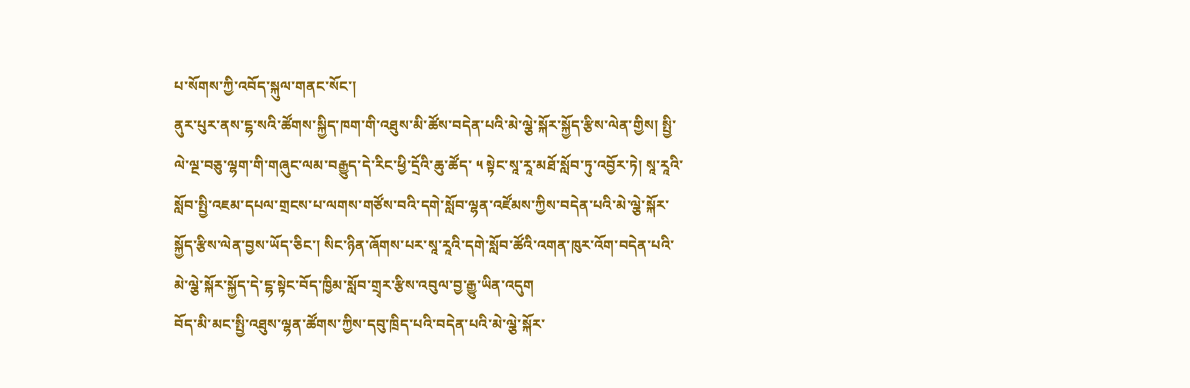པ་སོགས་ཀྱི་འབོད་སྐུལ་གནང་སོང་།
ནུར་པུར་ནས་ངྷ་སའི་ཚོགས་སྐྱིད་ཁག་གི་འཐུས་མི་ཚོས་བདེན་པའི་མེ་ལྕེ་སྐོར་སྐྱོད་རྩིས་ལེན་གྱིས། སྤྱི་ལེ་ལྔ་བཅུ་ལྷག་གི་གཞུང་ལམ་བརྒྱུད་དེ་རིང་ཕྱི་དྲོའི་ཆུ་ཚོད་ ༥ སྟེང་སཱ་རཱ་མཐོ་སློབ་ཏུ་འབྱོར་ཏེ། སཱ་རཱའི་སློབ་སྤྱི་འཇམ་དཔལ་གྲངས་པ་ལགས་གཙོས་བའི་དགེ་སློབ་ལྷན་འཛོམས་ཀྱིས་བདེན་པའི་མེ་ལྕེ་སྐོར་སྐྱོད་རྩིས་ལེན་བྱས་ཡོད་ཅིང་། སིང་ཉིན་ཞོགས་པར་སཱ་རཱའི་དགེ་སློབ་ཚོའི་འགན་ཁུར་འོག་བདེན་པའི་མེ་ལྕེ་སྐོར་སྐྱོད་དེ་ངྷ་སྟེང་བོད་ཁྱིམ་སློབ་གྲྭར་རྩིས་འབུལ་བྱ་རྒྱུ་ཡིན་འདུག
བོད་མི་མང་སྤྱི་འཐུས་ལྷན་ཚོགས་ཀྱིས་དབུ་ཁྲིད་པའི་བདེན་པའི་མེ་ལྕེ་སྐོར་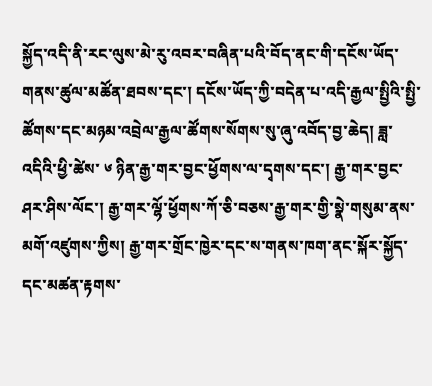སྐྱོད་འདི་ནི་རང་ལུས་མེ་རུ་འབར་བཞིན་པའི་བོད་ནང་གི་དངོས་ཡོད་གནས་ཚུལ་མཚོན་ཐབས་དང་། དངོས་ཡོད་ཀྱི་བདེན་པ་འདི་རྒྱལ་སྤྱིའི་སྤྱི་ཚོགས་དང་མཉམ་འབྲེལ་རྒྱལ་ཚོགས་སོགས་སུ་ཞུ་འབོད་བྱ་ཆེད། ཟླ་འདིའི་ཕྱི་ཚེས་ ༦ ཉིན་རྒྱ་གར་བྱང་ཕྱོགས་ལ་དྭགས་དང་། རྒྱ་གར་བྱང་ཤར་ཤིས་ལོང་། རྒྱ་གར་ལྷོ་ཕྱོགས་ཀོ་ཅི་བཅས་རྒྱ་གར་གྱི་སྣེ་གསུམ་ནས་མགོ་འཛུགས་ཀྱིས། རྒྱ་གར་གྲོང་ཁྱེར་དང་ས་གནས་ཁག་ནང་སྐོར་སྐྱོད་དང་མཚན་རྟགས་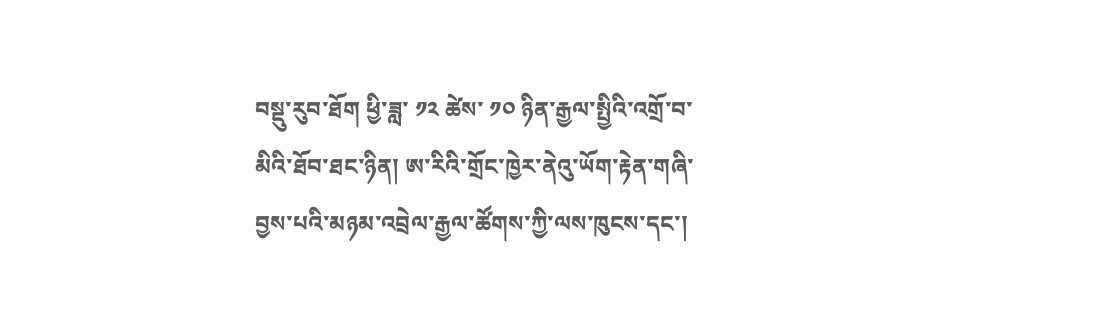བསྡུ་རུབ་ཐོག ཕྱི་ཟླ་ ༡༢ ཚེས་ ༡༠ ཉིན་རྒྱལ་སྤྱིའི་འགྲོ་བ་མིའི་ཐོབ་ཐང་ཉིན། ཨ་རིའི་གྲོང་ཁྱེར་ནེའུ་ཡོག་རྟེན་གཞི་བྱས་པའི་མཉམ་འབྲེལ་རྒྱལ་ཚོགས་ཀྱི་ལས་ཁུངས་དང་།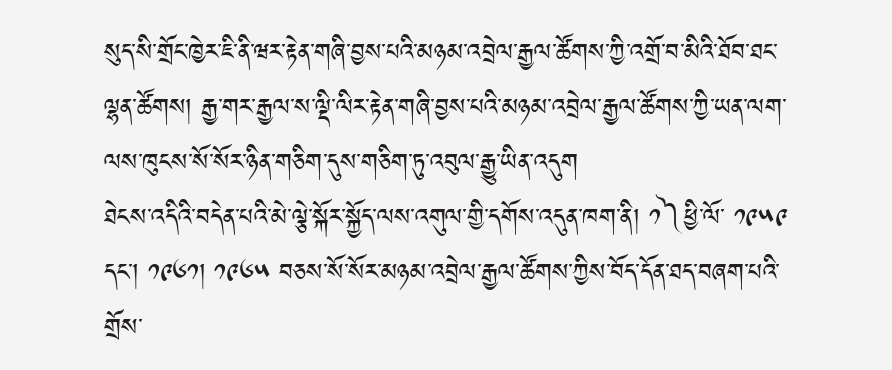སུད་སི་གྲོང་ཁྱེར་ཇི་ནི་ཝར་རྟེན་གཞི་བྱས་པའི་མཉམ་འབྲེལ་རྒྱལ་ཚོགས་ཀྱི་འགྲོ་བ་མིའི་ཐོབ་ཐང་ལྷན་ཚོགས། རྒྱ་གར་རྒྱལ་ས་ལྡི་ལིར་རྟེན་གཞི་བྱས་པའི་མཉམ་འབྲེལ་རྒྱལ་ཚོགས་ཀྱི་ཡན་ལག་ལས་ཁུངས་སོ་སོར་ཉིན་གཅིག་དུས་གཅིག་ཏུ་འབུལ་རྒྱུ་ཡིན་འདུག
ཐེངས་འདིའི་བདེན་པའི་མེ་ལྕེ་སྐོར་སྐྱོད་ལས་འགུལ་གྱི་དགོས་འདུན་ཁག་ནི། ༡༽ཕྱི་ལོ་ ༡༩༥༩ དང་། ༡༩༦༡། ༡༩༦༥ བཅས་སོ་སོར་མཉམ་འབྲེལ་རྒྱལ་ཚོགས་ཀྱིས་བོད་དོན་ཐད་བཞག་པའི་གྲོས་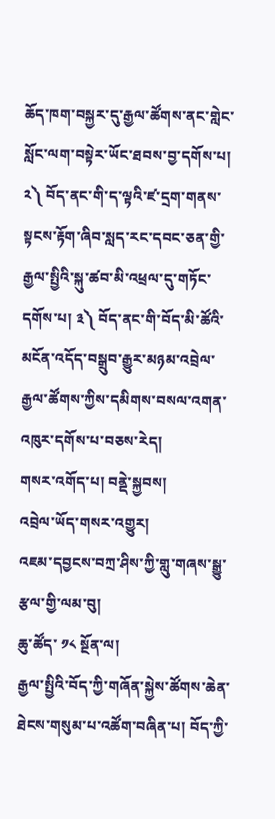ཆོད་ཁག་བསྐྱར་དུ་རྒྱལ་ཚོགས་ནང་གླེང་སློང་ལག་བསྟེར་ཡོང་ཐབས་བྱ་དགོས་པ། ༢༽ བོད་ནང་གི་ད་ལྟའི་ཛ་དྲག་གནས་སྟངས་རྟོག་ཞིབ་སླད་རང་དབང་ཅན་གྱི་རྒྱལ་སྤྱིའི་སྐུ་ཚབ་མི་འཕྲལ་དུ་གཏོང་དགོས་པ། ༣༽ བོད་ནང་གི་བོད་མི་ཚོའི་མངོན་འདོད་བསྒྲུབ་རྒྱུར་མཉམ་འབྲེལ་རྒྱལ་ཚོགས་ཀྱིས་དམིགས་བསལ་འགན་འཁུར་དགོས་པ་བཅས་རེད།
གསར་འགོད་པ། བནྡེ་སྐྱབས།
འབྲེལ་ཡོད་གསར་འགྱུར།
འཇམ་དབྱངས་བཀྲ་ཤིས་ཀྱི་གླུ་གཞས་སྒྱུ་རྩལ་གྱི་ལམ་བུ།
ཆུ་ཚོད་ ༡༨ སྔོན་ལ།
རྒྱལ་སྤྱིའི་བོད་ཀྱི་གཞོན་སྐྱེས་ཚོགས་ཆེན་ཐེངས་གསུམ་པ་འཚོག་བཞིན་པ། བོད་ཀྱི་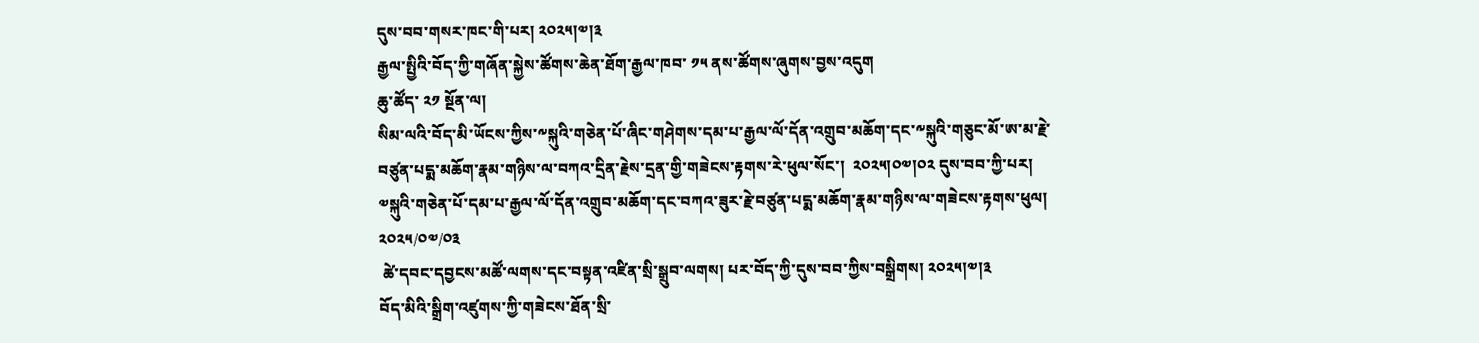དུས་བབ་གསར་ཁང་གི་པར། ༢༠༢༥།༧།༣
རྒྱལ་སྤྱིའི་བོད་ཀྱི་གཞོན་སྐྱེས་ཚོགས་ཆེན་ཐོག་རྒྱལ་ཁབ་ ༡༥ ནས་ཚོགས་ཞུགས་བྱས་འདུག
ཆུ་ཚོད་ ༢༡ སྔོན་ལ།
སིམ་ལའི་བོད་མི་ཡོངས་ཀྱིས་༸སྐུའི་གཅེན་པོ་ཞིང་གཤེགས་དམ་པ་རྒྱལ་ལོ་དོན་འགྲུབ་མཆོག་དང་༸སྐུའི་གཅུང་མོ་ཨ་མ་རྗེ་བཙུན་པདྨ་མཆོག་རྣམ་གཉིས་ལ་བཀའ་དྲིན་རྗེས་དྲན་གྱི་གཟེངས་རྟགས་རེ་ཕུལ་སོང་།  ༢༠༢༥།༠༧།༠༢ དུས་བབ་ཀྱི་པར།
༧སྐུའི་གཅེན་པོ་དམ་པ་རྒྱལ་ལོ་དོན་འགྲུབ་མཆོག་དང་བཀའ་ཟུར་རྗེ་བཙུན་པདྨ་མཆོག་རྣམ་གཉིས་ལ་གཟེངས་རྟགས་ཕུལ།
༢༠༢༥/༠༧/༠༣
 ཚེ་དབང་དབྱངས་མཚོ་ལགས་དང་བསྟན་འཛིན་སྲི་སྒྲུབ་ལགས། པར་བོད་ཀྱི་དུས་བབ་ཀྱིས་བསྒྲིགས། ༢༠༢༥།༧།༣
བོད་མིའི་སྒྲིག་འཛུགས་ཀྱི་གཟེངས་ཐོན་སྲི་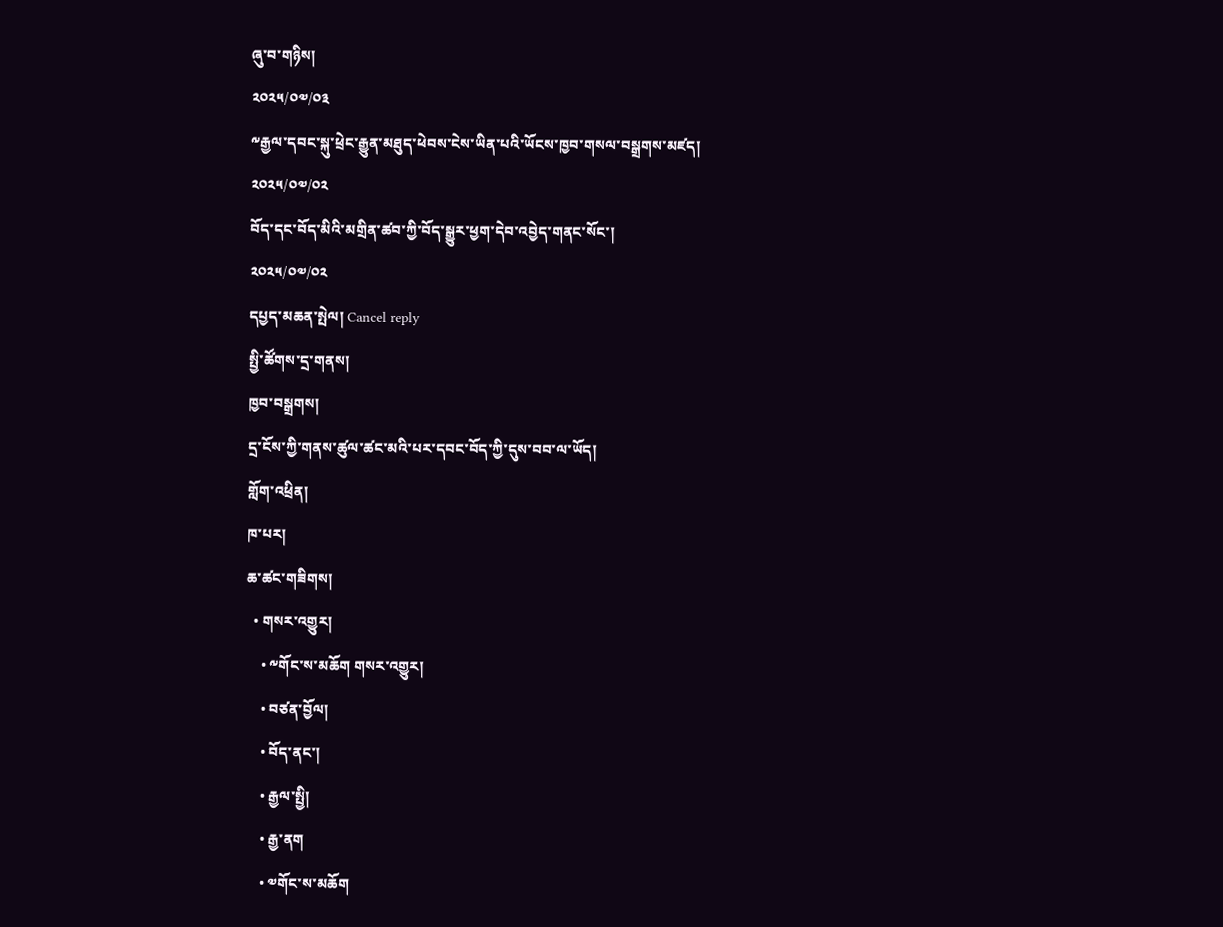ཞུ་བ་གཉིས།
༢༠༢༥/༠༧/༠༣
༸རྒྱལ་དབང་སྐུ་ཕྲེང་རྒྱུན་མཐུད་ཕེབས་ངེས་ཡིན་པའི་ཡོངས་ཁྱབ་གསལ་བསྒྲགས་མཛད།
༢༠༢༥/༠༧/༠༢
བོད་དང་བོད་མིའི་མགྲིན་ཚབ་ཀྱི་བོད་སྒྱུར་ཕྱག་དེབ་འབྱེད་གནང་སོང་།
༢༠༢༥/༠༧/༠༢
དཔྱད་མཆན་སྤེལ། Cancel reply
སྤྱི་ཚོགས་དྲ་གནས།
ཁྱབ་བསྒྲགས།
དྲ་ངོས་ཀྱི་གནས་ཚུལ་ཚང་མའི་པར་དབང་བོད་ཀྱི་དུས་བབ་ལ་ཡོད།
གློག་འཕྲིན།
ཁ་པར།
ཆ་ཚང་གཟིགས།
  • གསར་འགྱུར།
    • ༸གོང་ས་མཆོག གསར་འགྱུར།
    • བཙན་བྱོལ།
    • བོད་ནང་།
    • རྒྱལ་སྤྱི།
    • རྒྱ་ནག
    • ༧གོང་ས་མཆོག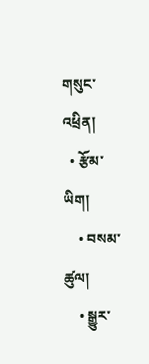གསུང་འཕྲིན།
  • རྩོམ་ཡིག།
    • བསམ་ཚུལ།
    • སྒྱུར་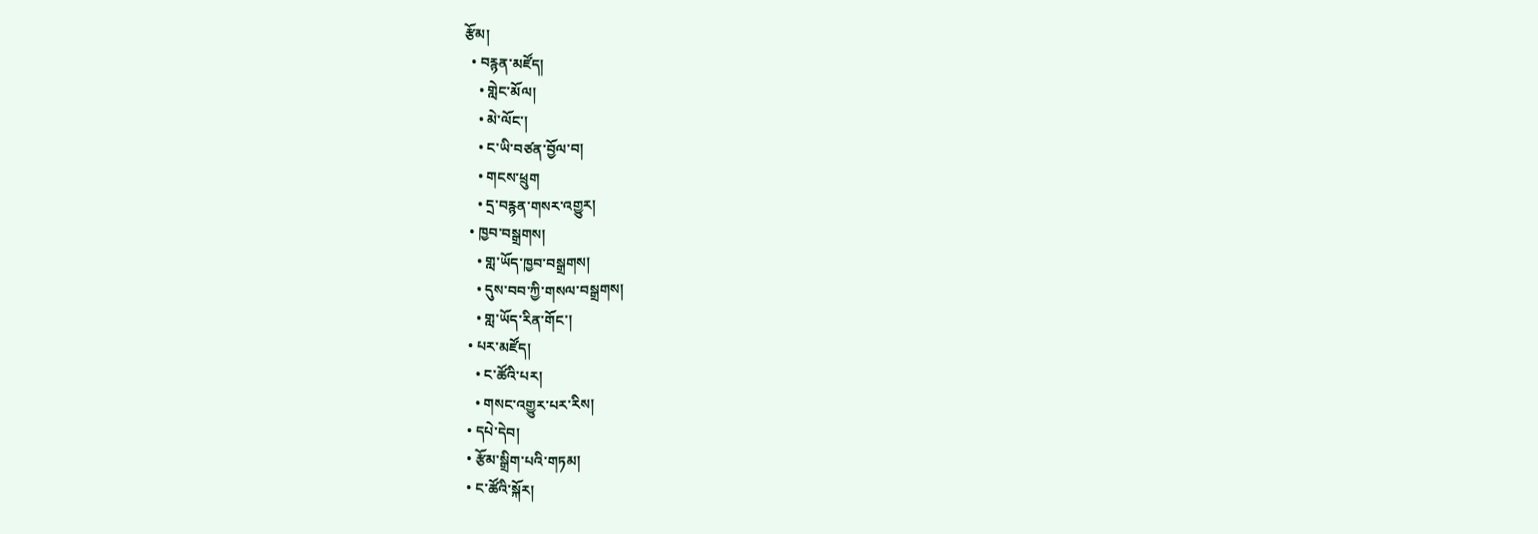རྩོམ།
  • བརྙན་མཛོད།
    • གླེང་མོལ།
    • མེ་ལོང་།
    • ང་ཡི་བཙན་བྱོལ་བ།
    • གངས་ཕྲུག
    • དྲ་བརྙན་གསར་འགྱུར།
  • ཁྱབ་བསྒྲགས།
    • གླ་ཡོད་ཁྱབ་བསྒྲགས།
    • དུས་བབ་ཀྱི་གསལ་བསྒྲགས།
    • གླ་ཡོད་རིན་གོང་།
  • པར་མཛོད།
    • ང་ཚོའི་པར།
    • གསང་འགྱུར་པར་རིས།
  • དཔེ་དེབ།
  • རྩོམ་སྒྲིག་པའི་གཏམ།
  • ང་ཚོའི་སྐོར།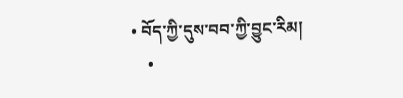• བོད་ཀྱི་དུས་བབ་ཀྱི་བྱུང་རིམ།
    •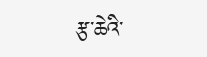རྩ་ཆེའི་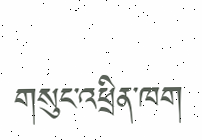གསུང་འཕྲིན་ཁག